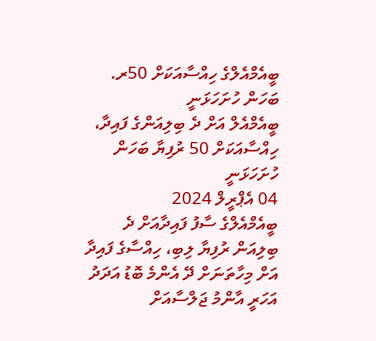ބީއެމްއެލްގެ ހިއްސާއަކަށް 50ރ. ބަހަން ހުށަހަޅަނީ
ބީއެމްއެލް އަށް ދެ ބިލިއަންގެ ފައިދާ، ހިއްސާއަކަށް 50 ރުފިޔާ ބަހަން ހުށަހަޅަނީ
04 އެޕްރީލް 2024
ބީއެމްއެލްގެ ސާފު ފައިދާއަށް ދެ ބިލިއަން ރުފިޔާ ލިބި، ހިއްސާގެ ފައިދާ އަށް މިހާތަނަށް ދޭ އެންމެ ބޮޑު އަދަދު އަހަރީ އާންމު ޖަލްސާއަށް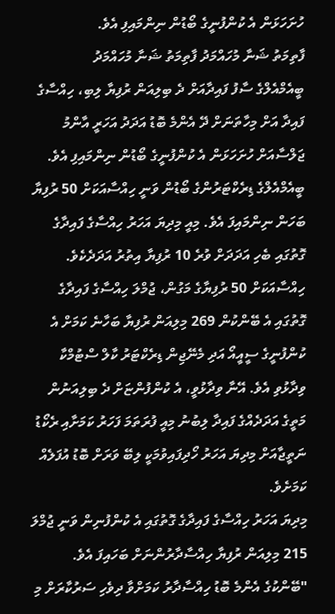ހުށަހަޅަން އެ ކުންފުނީގެ ބޯޑުން ނިންމައިފި އެވެ.
ފާތިމަތު ޝަނާ މުހައްމަދު ފާތިމަތު ޝަނާ މުހައްމަދު
ބީއެމްއެލްގެ ސާފު ފައިދާއަށް ދެ ބިލިއަން ރުފިޔާ ލިބި، ހިއްސާގެ ފައިދާ އަށް މިހާތަނަށް ދޭ އެންމެ ބޮޑު އަދަދު އަހަރީ އާންމު ޖަލްސާއަށް ހުށަހަޅަން އެ ކުންފުނީގެ ބޯޑުން ނިންމައިފި އެވެ.
ބީއެމްއެލްގެ ޑިރެކްޓަރުންގެ ބޯޑުން ވަނީ ހިއްސާއަކަށް 50 ރުފިޔާ ބަހަން ނިންމައިފަ އެވެ. މިއީ މިދިޔަ އަހަރު ހިއްސާގެ ފައިދާގެ ގޮތުގައި ބެހި އަދަދަށް ވުރެ 10 ރުފިޔާ އިތުރު އަދަދެކެވެ. ހިއްސާއަކަށް 50 ރުފިޔާގެ މަގުން، ޖުމްލަ ހިއްސާގެ ފައިދާގެ ގޮތުގައި އެ ބޭންކުން 269 މިލިއަން ރުފިޔާ ބަހާނެ ކަމަށް އެ ކުންފުނީގެ ސީއީއޯ އަދި މެނޭޖިން ޑިރެކްޓަރު ކާލް ސްޓުމްކާ ވިދާޅުވި އެވެ. އޭނާ ވިދާޅުވީ، އެ ކުންފުންޏަށް ދެ ބިލިއަނުން މަތީގެ އަދަދެއްގެ ފައިދާ ލިބުނު މިއީ ފުރަތަމަ ފަހަރު ކަމަށާއި ރެކޯޑު ނަތީޖާއަށް މިދިޔަ އަހަރު ހޯދިފައިވުމަކީ ލިބޭ ވަރަށް ބޮޑު އުފަލެއް ކަމަށެވެ.
މިދިޔަ އަހަރު ހިއްސާގެ ފައިދާގެ ގޮތުގައި އެ ކުންފުނިން ވަނީ ޖުމްލަ 215 މިލިއަން ރުފިޔާ ހިއްސާދާރުންނަށް ބަހައިފަ އެވެ.
"ބޭންކުގެ އެންމެ ބޮޑު ހިއްސާދާރު ކަމަށްވާ ދިވެހި ސަރުކާރަށް މި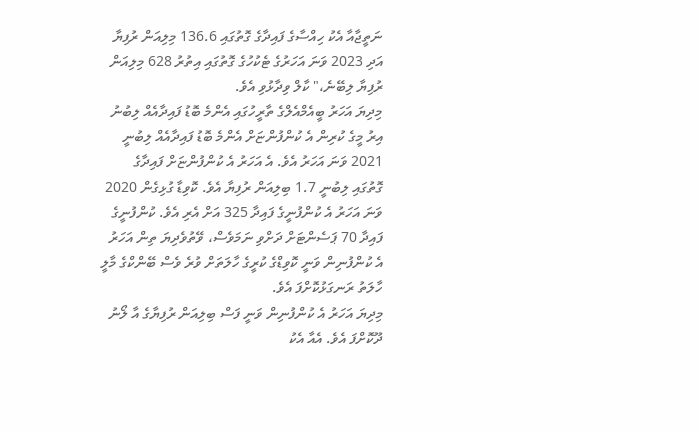ނަތީޖާއާ އެކު ހިއްސާގެ ފައިދާގެ ގޮތުގައި 136.6 މިލިއަން ރުފިޔާ އަދި 2023 ވަނަ އަހަރުގެ ޓެކުހުގެ ގޮތުގައި އިތުރު 628 މިލިއަން ރުފިޔާ ލިބޭނެ،" ކާލް ވިދާޅުވި އެވެ.
މިދިޔަ އަހަރު ބީއެމްއެލްގެ ތާރީހުގައި އެންމެ ބޮޑު ފައިދާއެއް ލިބުނު އިރު މީގެ ކުރިން އެ ކުންފުންޏަށް އެންމެ ބޮޑު ފައިދާއެއް ލިބުނީ 2021 ވަނަ އަހަރު އެވެ. އެ އަހަރު އެ ކުންފުންޏަށް ފައިދާގެ ގޮތުގައި ލިބުނީ 1.7 ބިލިއަން ރުފިޔާ އެވެ. ކޮވިޑާ ގުޅިގެން 2020 ވަނަ އަހަރު އެ ކުންފުނީގެ ފައިދާ 325 އަށް އެރި އެވެ. ކުންފުނީގެ ފައިދާ 70 ޕަސެންޓަށް ދަށްވި ނަމަވެސް، ވޭތުވެދިޔަ ތިން އަހަރު އެ ކުންފުނިން ވަނީ ކޮވިޑްގެ ކުރީގެ ހާލަތަށް ވުރެ ވެސް ބޭންކްގެ މާލީ ހާލަތު ރަނގަޅުކޮށްފަ އެވެ.
މިދިޔަ އަހަރު އެ ކުންފުނިން ވަނީ ފަސް ބިލިއަން ރުފިޔާގެ އާ ލޯނު ދޫކޮށްފަ އެވެ. އެއާ އެކު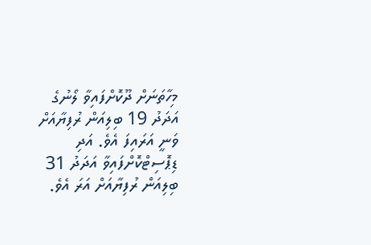މިހާތަނަށް ދޫކޮށްފައިވާ ލޯނުގެ އަދަދު 19 ބިލިއަން ރުފިޔާއަށް ވަނީ އަރައިފަ އެވެ. އަދި ޑިޕޮސިޓްކޮށްފައިވާ އަދަދު 31 ބިލިއަން ރުފިޔާއަށް އަރަ އެވެ.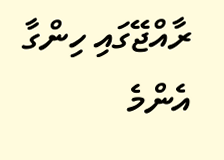ރާއްޖޭގައި ހިންގާ އެންމެ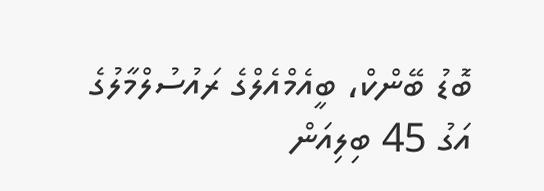ބޮޑު ބޭންކް، ބީއެމްއެލްގެ ރައުސުލްމާލުގެ އަގު 45 ބިލިއަން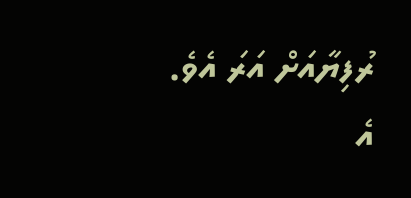ރުފިޔާއަށް އަރަ އެވެ. އެ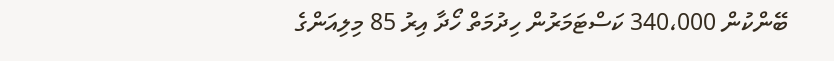ބޭންކުން 340،000 ކަސްޓަމަރުން ހިދުމަތް ހޯދާ އިރު 85 މިލިއަންގެ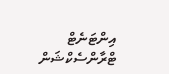އިންޓަނެޓް ޓްރާންސެކްޝަން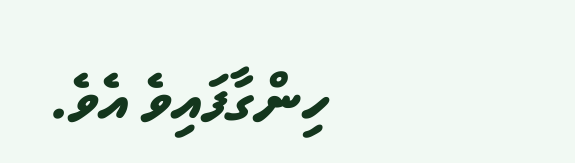ހިންގާފައިވެ އެވެ.